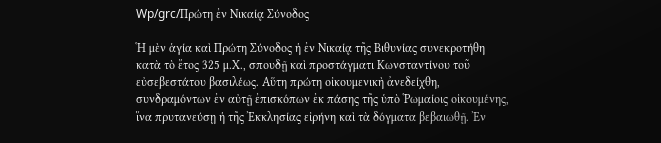Wp/grc/Πρώτη ἐν Νικαίᾳ Σύνοδος

Ἡ μὲν ἁγία καὶ Πρώτη Σύνοδος ἡ ἐν Νικαίᾳ τῆς Βιθυνίας συνεκροτήθη κατὰ τὸ ἔτος 325 μ.Χ., σπουδῇ καὶ προστάγματι Κωνσταντίνου τοῦ εὐσεβεστάτου βασιλέως. Αὕτη πρώτη οἰκουμενικὴ ἀνεδείχθη, συνδραμόντων ἐν αὐτῇ ἐπισκόπων ἐκ πάσης τῆς ὑπὸ Ῥωμαίοις οἰκουμένης, ἵνα πρυτανεύσῃ ἡ τῆς Ἐκκλησίας εἰρήνη καὶ τὰ δόγματα βεβαιωθῇ. Ἐν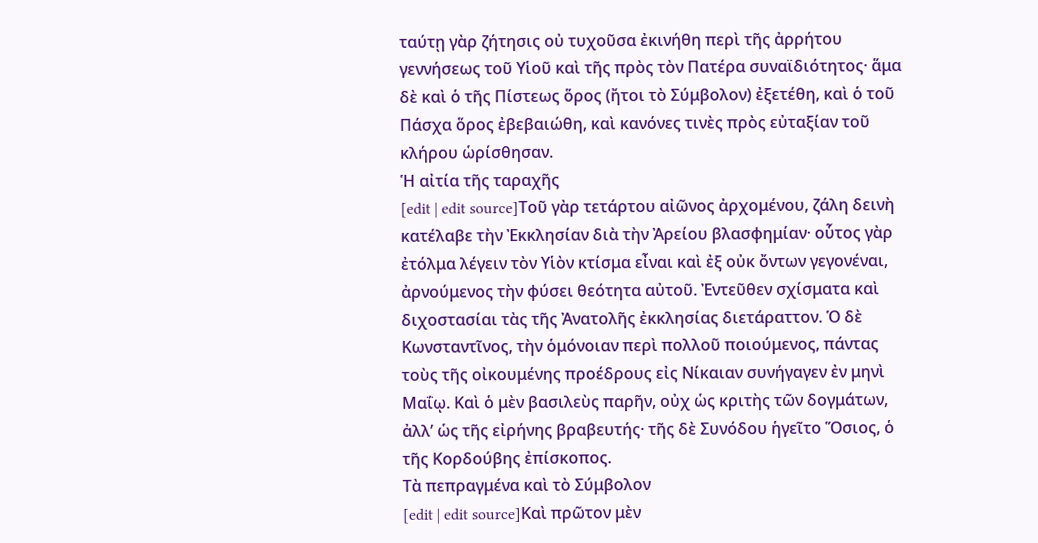ταύτῃ γὰρ ζήτησις οὐ τυχοῦσα ἐκινήθη περὶ τῆς ἀρρήτου γεννήσεως τοῦ Υἱοῦ καὶ τῆς πρὸς τὸν Πατέρα συναϊδιότητος· ἅμα δὲ καὶ ὁ τῆς Πίστεως ὅρος (ἤτοι τὸ Σύμβολον) ἐξετέθη, καὶ ὁ τοῦ Πάσχα ὅρος ἐβεβαιώθη, καὶ κανόνες τινὲς πρὸς εὐταξίαν τοῦ κλήρου ὡρίσθησαν.
Ἡ αἰτία τῆς ταραχῆς
[edit | edit source]Τοῦ γὰρ τετάρτου αἰῶνος ἀρχομένου, ζάλη δεινὴ κατέλαβε τὴν Ἐκκλησίαν διὰ τὴν Ἀρείου βλασφημίαν· οὗτος γὰρ ἐτόλμα λέγειν τὸν Υἱὸν κτίσμα εἶναι καὶ ἐξ οὐκ ὄντων γεγονέναι, ἀρνούμενος τὴν φύσει θεότητα αὐτοῦ. Ἐντεῦθεν σχίσματα καὶ διχοστασίαι τὰς τῆς Ἀνατολῆς ἐκκλησίας διετάραττον. Ὁ δὲ Κωνσταντῖνος, τὴν ὁμόνοιαν περὶ πολλοῦ ποιούμενος, πάντας τοὺς τῆς οἰκουμένης προέδρους εἰς Νίκαιαν συνήγαγεν ἐν μηνὶ Μαΐῳ. Καὶ ὁ μὲν βασιλεὺς παρῆν, οὐχ ὡς κριτὴς τῶν δογμάτων, ἀλλ’ ὡς τῆς εἰρήνης βραβευτής· τῆς δὲ Συνόδου ἡγεῖτο Ὅσιος, ὁ τῆς Κορδούβης ἐπίσκοπος.
Τὰ πεπραγμένα καὶ τὸ Σύμβολον
[edit | edit source]Καὶ πρῶτον μὲν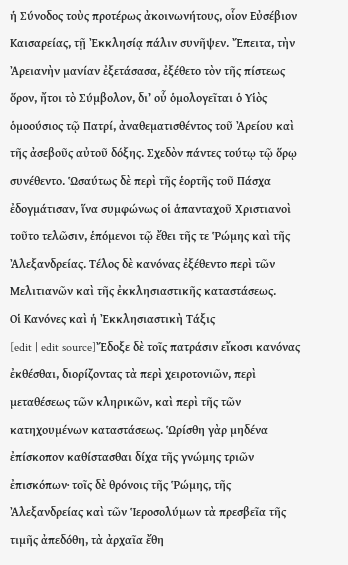ἡ Σύνοδος τοὺς προτέρως ἀκοινωνήτους, οἷον Εὐσέβιον Καισαρείας, τῇ Ἐκκλησίᾳ πάλιν συνῆψεν. Ἔπειτα, τὴν Ἀρειανὴν μανίαν ἐξετάσασα, ἐξέθετο τὸν τῆς πίστεως ὅρον, ἤτοι τὸ Σύμβολον, δι’ οὗ ὁμολογεῖται ὁ Υἱὸς ὁμοούσιος τῷ Πατρί, ἀναθεματισθέντος τοῦ Ἀρείου καὶ τῆς ἀσεβοῦς αὐτοῦ δόξης. Σχεδὸν πάντες τούτῳ τῷ ὅρῳ συνέθεντο. Ὡσαύτως δὲ περὶ τῆς ἑορτῆς τοῦ Πάσχα ἐδογμάτισαν, ἵνα συμφώνως οἱ ἁπανταχοῦ Χριστιανοὶ τοῦτο τελῶσιν, ἑπόμενοι τῷ ἔθει τῆς τε Ῥώμης καὶ τῆς Ἀλεξανδρείας. Τέλος δὲ κανόνας ἐξέθεντο περὶ τῶν Μελιτιανῶν καὶ τῆς ἐκκλησιαστικῆς καταστάσεως.
Οἱ Κανόνες καὶ ἡ Ἐκκλησιαστικὴ Τάξις
[edit | edit source]Ἔδοξε δὲ τοῖς πατράσιν εἴκοσι κανόνας ἐκθέσθαι, διορίζοντας τὰ περὶ χειροτονιῶν, περὶ μεταθέσεως τῶν κληρικῶν, καὶ περὶ τῆς τῶν κατηχουμένων καταστάσεως. Ὡρίσθη γὰρ μηδένα ἐπίσκοπον καθίστασθαι δίχα τῆς γνώμης τριῶν ἐπισκόπων· τοῖς δὲ θρόνοις τῆς Ῥώμης, τῆς Ἀλεξανδρείας καὶ τῶν Ἱεροσολύμων τὰ πρεσβεῖα τῆς τιμῆς ἀπεδόθη, τὰ ἀρχαῖα ἔθη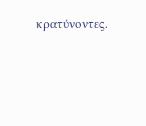κρατύνοντες.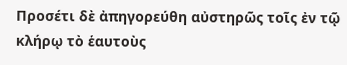Προσέτι δὲ ἀπηγορεύθη αὐστηρῶς τοῖς ἐν τῷ κλήρῳ τὸ ἑαυτοὺς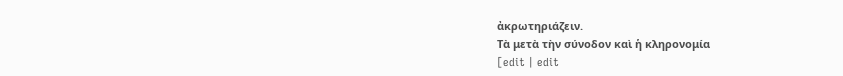ἀκρωτηριάζειν.
Τὰ μετὰ τὴν σύνοδον καὶ ἡ κληρονομία
[edit | edit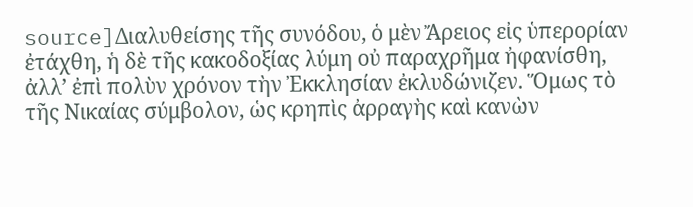source]Διαλυθείσης τῆς συνόδου, ὁ μὲν Ἄρειος εἰς ὑπερορίαν ἐτάχθη, ἡ δὲ τῆς κακοδοξίας λύμη οὐ παραχρῆμα ἠφανίσθη, ἀλλ’ ἐπὶ πολὺν χρόνον τὴν Ἐκκλησίαν ἐκλυδώνιζεν. Ὅμως τὸ τῆς Νικαίας σύμβολον, ὡς κρηπὶς ἀρραγὴς καὶ κανὼν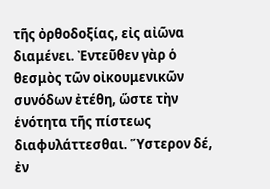τῆς ὀρθοδοξίας, εἰς αἰῶνα διαμένει. Ἐντεῦθεν γὰρ ὁ θεσμὸς τῶν οἰκουμενικῶν συνόδων ἐτέθη, ὥστε τὴν ἑνότητα τῆς πίστεως διαφυλάττεσθαι. Ὕστερον δέ, ἐν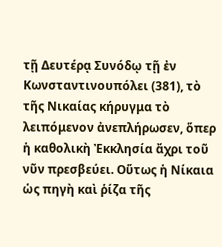τῇ Δευτέρᾳ Συνόδῳ τῇ ἐν Κωνσταντινουπόλει (381), τὸ τῆς Νικαίας κήρυγμα τὸ λειπόμενον ἀνεπλήρωσεν, ὅπερ ἡ καθολικὴ Ἐκκλησία ἄχρι τοῦ νῦν πρεσβεύει. Οὕτως ἡ Νίκαια ὡς πηγὴ καὶ ῥίζα τῆς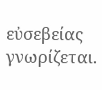εὐσεβείας γνωρίζεται.